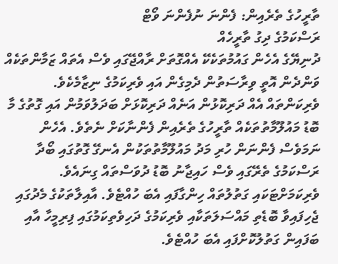ތާރީހުގެ ތެރެއިން: ފެންނަ ނުފެންނަ ވޯޓް
ރަސްކަމުގެ ދިގު ތާރީހެއް
ދުނިޔޭގެ އެހެން ގައުމުތަކެކޭ އެއްގޮތަށް ރާއްޖޭގައި ވެސް އެތައް ޒަމާންތަކެއް ވަންދެން އޮތީ ވިރާސަތުން ދެމިގެން އައި ވެރިކަމުގެ ނިޒާމެކެވެ. ވެރިކަންތައް އެއް ދަރިކޮޅުން އަނެއް ދަރިކޮޅަށް ބަދަލުވަމުން އައި ގޮތުގެ މާ ބޮޑު މައުލޫމާތުތަކެއް ތާރީހުގެ ތެރެއިން ފެންނާކަށް ނެތެވެ. އެހެން ނަމަވެސް ފެންނަން ހުރި މަދު މައުލޫމާތުތަކުން އެނގޭ ގޮތުގައި ބޯދާ ރަސްކަމުގެ ތެރޭގައި ވެސް ހައިޖާނު ބޮޑު ދުވަސްތައް ގިނައެވެ. ވެރިކަމަށްޓަކައި ގަތުލުތައް ހިންގާފައި އެބަ ހުއްޓެވެ. އާއިލާތަކުގެ މެދުގައި ޖެހިފައިވާ ބޮޑެތި މައްސަލަތަކާއި ވެރިކަމުގެ ދަހިވެތިކަމުގައި ފިރިމީހާ އާއި ބަފައިން ގަތުލުކޮށްފައި އެބަ ހުއްޓެވެ.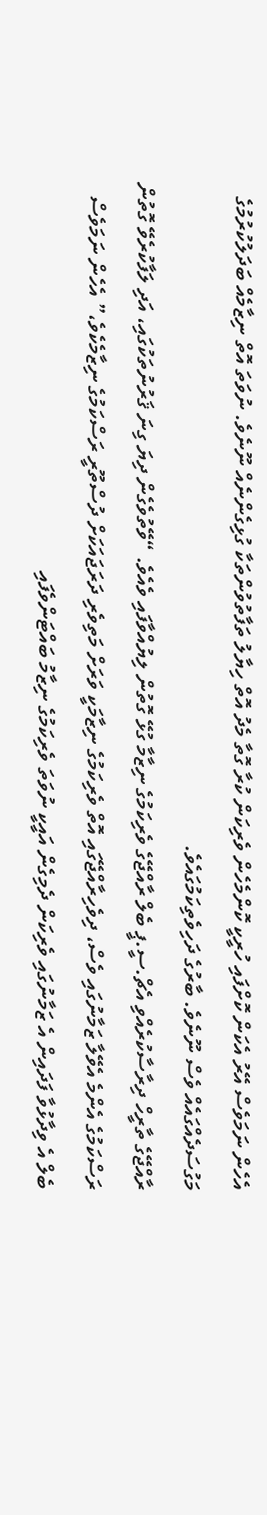އެހެން ނަމަވެސް އޭރު އެކަން ކޮށްފައި ހުރީކީ ކޮންމެހެން ވެރިކަން ކުރާ ގޮތާ މެދު އޮތް ހިޔާލު ތަފާތުވުންތަކާ ގުޅިގެންނެއް ނޫނެވެ. ނުވަތަ އޮތް ނިޒާމެއް ބަދަލުކުރުމުގެ މަގުސަދެއްގައެއް ވެސް ނޫނެވެ. ބާރުގެ ދަހިވެތިކަމުގައެވެ.
ރާއްޖޭގެ ތާރީހް ދިރާސާކުރެއްވި އެޗް.ސީ.ޕީ ބެލް ރާއްޖޭގެ ވެރިކަމުގެ ނިޒާމާ ގުޅޭ ގޮތުން ލިޔުއްވާފައި ވެއެވެ. “ވޭތުވެގެން ދިޔަ ގިނަ ޤަރުނުތަކުގައި، އަދި ލަފާކުރެވޭ ގޮތުން ރަސްކަމުގެ އެންމެ އެވޭލާ ޒަމާނުގައި ވެސް، ދިވެހިރާއްޖޭގައި އޮތް ވެރިކަމުގެ ނިޒާމަކީ ވަރަށް މަތިވެރި ދަރަޖައަކަށް ދުސްތޫރީ ރަސްކަމުގެ ނިޒާމެކެވެ،” އެހެން ނަމަވެސް ބެލް އެ ވިދާޅުވާ ފަދައިން އެ ޒަމާނުގައި ވެރިކަން ދެމިގެން އައީކީ ނުވަތަ ވެރިކަމުގެ ނިޒާމު ބައްޓަންވެފައި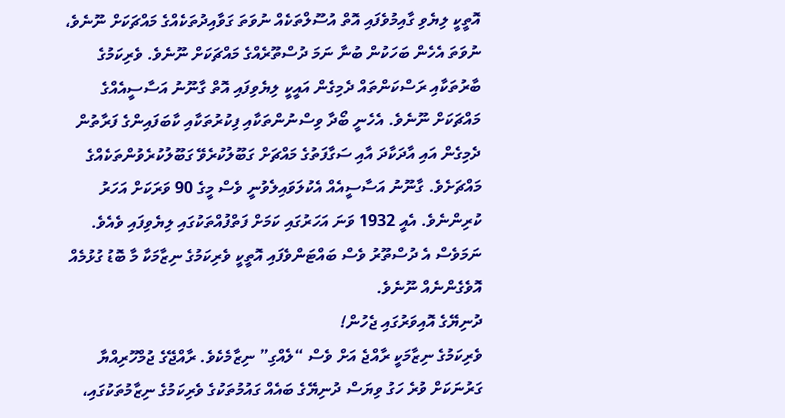އޮތީކީ ލިޔެވި ގާއިމުވެފައި އޮތް އުސޫލްތަކެއް ނުވަތަ ގަވާއިދުތަކެއްގެ މައްޗަކަށް ނޫނެވެ، ނުވަތަ އެހެން ބަހަކުން ބުނާ ނަމަ ދުސްތޫރެއްގެ މައްޗަކަށް ނޫނެވެ. ވެރިކަމުގެ ބާރުތަކާއި ރަސްކަންތައް ދެމިގެން އައީކީ ލިޔެވިފައި އޮތް ގާނޫނު އަސާސީއެއްގެ މައްޗަކަށް ނޫނެވެ. އެހެނީ ބޯދާ ވިސްނުންތަކާއި ފިކުރުތަކާއި ކާބަފައިންގެ ފަރާތުން ދެމިގެން އައި އާދަކާދަ އާއި ސަގާފަތުގެ މައްޗަށް ގަބޫލުކުރެވޭ ގަބޫލުކުރެވުންތަކެއްގެ މައްޗަށެވެ. ގާނޫނު އަސާސީއެއް އެކުލަވައިލެވުނީ ވެސް މީގެ 90 ވަރަކަށް އަހަރު ކުރިންނެވެ. އެއީ 1932 ވަނަ އަހަރުގައި ކަމަށް ފަތްފުއްތަކުގައި ލިޔެވިފައި ވެއެވެ. ނަމަވެސް އެ ދުސްތޫރު ވެސް ބައްޓަންވެފައި އޮތީކީ ވެރިކަމުގެ ނިޒާމަކާ މާ ބޮޑު ގުޅުމެއް އޮވެގެންނެއް ނޫނެވެ.
ދުނިޔޭގެ އޮއިވަރުގައި ޖެހުން!
ވެރިކަމުގެ ނިޒާމަކީ ރާއްޖެ އަށް ވެސް “ލެއްގި” ނިޒާމެކެވެ. ރާއްޖޭގެ ޖުމްހޫރިއްޔާ ގަރުނަކަށް ވުރެ ހަގު ވިޔަސް ދުނިޔޭގެ ބައެއް ގައުމުތަކުގެ ވެރިކަމުގެ ނިޒާމުތަކުގައި،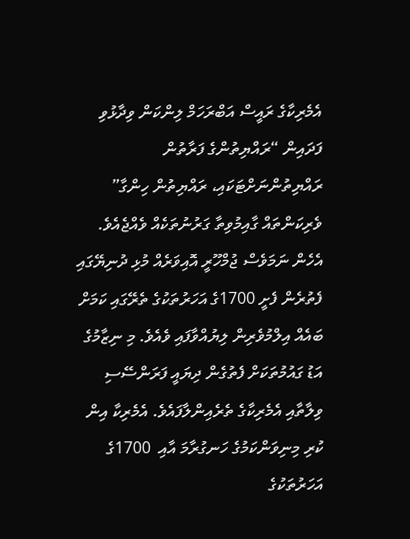އެމެރިކާގެ ރައީސް އަބްރަހަމް ލިންކަން ވިދާޅުވި ފަދައިން “ރައްޔިތުންގެ ފަރާތުން ރައްޔިތުންނަށްޓަކައި، ރައްޔިތުން ހިންގާ” ވެރިކަންތައް ގާއިމުވިތާ ގަރުނުތަކެއް ވެއްޖެއެވެ. އެހެން ނަމަވެސް ޖުމްހޫރީ އޮއިވަރެއް މުޅި ދުނިޔޭގައި ފެތުރެން ފެށީ 1700ގެ އަހަރުތަކުގެ ތެރޭގައި ކަމަށް ބައެއް އިލްމުވެރިން ލިޔުއްވާފައި ވެއެވެ. މި ނިޒާމުގެ އަޑު ގައުމުތަކަށް ފެތުގެން ދިޔައީ ފަރަންސޭސި ވިލާތާއި އެމެރިކާގެ ތެރެއިންލާފައެވެ. އެމެރިކާ އިން ކުރި މިނިވަންކަމުގެ ހަނގުރާމަ އާއި  1700ގެ އަހަރުތަކުގެ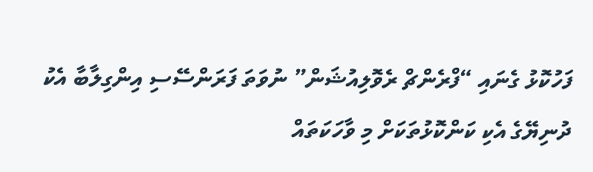ފަހުކޮޅު ގެނައި “ފްރެންޗް ރެވޮލިއުޝަން” ނުވަތަ ފަރަންސޭސި އިންގިލާބާ އެކު ދުނިޔޭގެ އެކި ކަންކޮޅުތަކަށް މި ވާހަކަތައް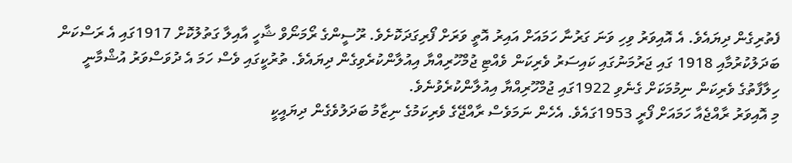ފެތުރިގެން ދިޔައެވެ. އެ އޮއިވަރު ވިހި ވަނަ ގަރުނާ ހަމައަށް އައިރު އޮތީ ވަރަށް ފޯރިގަދަކޮށެވެ. ރޫސީންގެ ރޯމަނޯވް ޝާހީ އާއިލާ ގަތުލުކޮށް 1917ގައި އެ ރަސްކަން ބަދަލުކުރުމާއި 1918 ގައި ޖަރުމަނުގައި ކައިސަރު ވެރިކަން ވެއްޓި ޖުމްހޫރިއްޔާ އިއުލާންކުރެވިގެން ދިޔައެވެ. ތުރުކީގައި ވެސް ހަމަ އެ ދުވަސްވަރު އުޝްމާނީ ހިލާފާތުގެ ވެރިކަން ނިމުމަކަށް ގެނެވި 1922ގައި ޖުމްހޫރިއްޔާ އިއުލާންކުރެވުނެވެ.
މި އޮއިވަރު ރާއްޖެއާ ހަމައަށް ފޯރީ 1953ގައެވެ. އެހެން ނަމަވެސް ރާއްޖޭގެ ވެރިކަމުގެ ނިޒާމު ބަދަލުވެގެން ދިޔައީކީ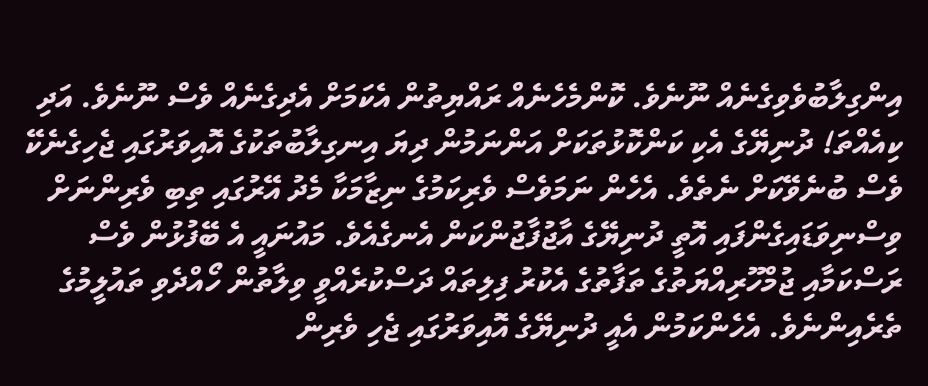އިންގިލާބުވެވިގެނެއް ނޫނެވެ. ކޮންމެހެނެއް ރައްޔިތުން އެކަމަށް އެދިގެނެއް ވެސް ނޫނެވެ. އަދި ކިއެއްތަ! ދުނިޔޭގެ އެކި ކަންކޮޅުތަކަށް އަންނަމުން ދިޔަ އިނގިލާބުތަކުގެ އޮއިވަރުގައި ޖެހިގެނެކޭ ވެސް ބުނެވޭކަށް ނެތެވެ. އެހެން ނަމަވެސް ވެރިކަމުގެ ނިޒާމަކާ މެދު އޭރުގައި ތިބި ވެރިންނަށް ވިސްނިވަޑައިގެންފައި އޮތީ ދުނިޔޭގެ އާޖުފާޖުންކަން އެނގެއެވެ. މައުނައީ އެ ބޭފުޅުން ވެސް ރަސްކަމާއި ޖުމްހޫރިއްޔަތުގެ ތަފާތުގެ އެކުރު ފިލިތައް ދަސްކުރެއްވީ ވިލާތުން ހޯއްދެވި ތައުލީމުގެ ތެރެއިންނެވެ. އެހެންކަމުން އެއީ ދުނިޔޭގެ އޮއިވަރުގައި ޖެހި ވެރިން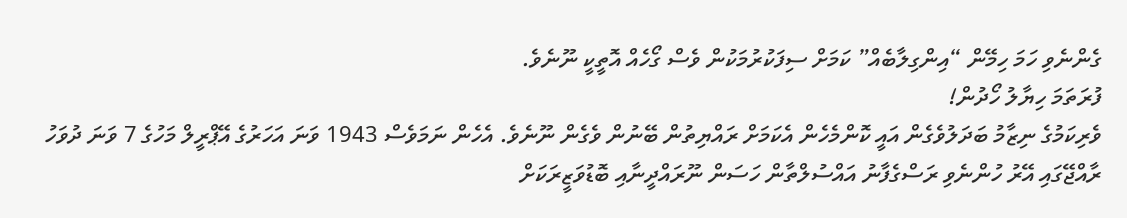ގެންނެވި ހަމަ ހިމޭން “އިންގިލާބެއް” ކަމަށް ސިފަކުރުމަކުން ވެސް ގޯހެއް އޮތީކީ ނޫނެވެ.
ފުރަތަމަ ހިޔާލު ހޯދުން!
ވެރިކަމުގެ ނިޒާމު ބަދަލުވެގެން އައީ ކޮންމެހެން އެކަމަށް ރައްޔިތުން ބޭނުން ވެގެން ނޫނެވެ. އެހެން ނަމަވެސް 1943 ވަނަ އަހަރުގެ އޭޕްރީލް މަހުގެ 7 ވަނަ ދުވަހު ރާއްޖޭގައި އޭރު ހުންނެވި ރަސްގެފާނު އައްސުލްތާން ހަސަން ނޫރައްދީނާއި ބޮޑުވަޒީރަކަށް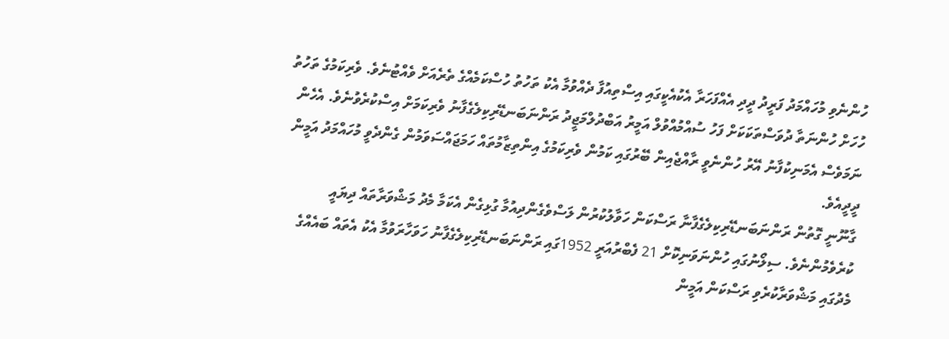ހުންނެވި މުހައްމަދު ފަރީދު ދީދި އެއްފަހަރާ އެކުއެކީގައި އިސްތިއުފާ ދެއްވުމާ އެކު ތަހުތު ހުސްކަމެއްގެ ތެރެއަށް ވެއްޓުނެވެ. ވެރިކަމުގެ ތަހުތު ހުހަށް ހުންނަތާ ދުވަސްތަކަކަށް ފަހު ސުއްމުއްވުލް އަމީރު އަބްދުލްމަޖީދު ރަންނަބަނޑޭރިކިލެގެފާނު ވެރިކަމަށް އިސްކުރެވުނެވެ. އެހެން ނަމަވެސް އެމަނިކުފާނު އޭރު ހުންނެވީ ރާއްޖެއިން ބޭރުގައި ކަމުން ވެރިކަމުގެ އިންތިޒާމުތައް ހަމަޖައްސަވަމުން ގެންދެވީ މުހައްމަދު އަމީން ދީދީއެވެ.
ގާނޫނީ ގޮތުން ރަންނަބަނޑޭރިކިލެގެފާނާ ރަސްކަން ހަވާލުކުރުން ލަސްވެގެންދިއުމާ ގުޅިގެން އެކަމާ މެދު މަޝްވަރާތައް ދިޔައީ ކުރެވެމުންނެވެ. ސިލޯނުގައި ހުންނަވަނިކޮށް 21 ފެބްރުއަރީ 1952ގައި ރަންނަބަނޑޭރިކިލެގެފާނު ހަވަހާރަވުމާ އެކު އެތައް ބައެއްގެ މެދުގައި މަޝްވަރާކުރެވި ރަސްކަން އަމީން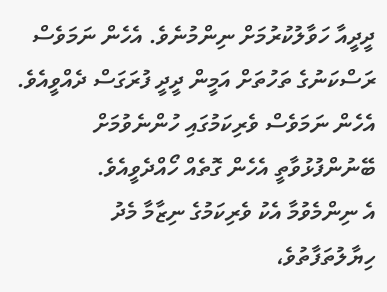ދީދީއާ ހަވާލުކުރުމަށް ނިންމުނެވެ. އެހެން ނަމަވެސް ރަސްކަނުގެ ތަހުތަށް އަމީން ދީދީ ފުރަގަސް ދެއްވީއެވެ. އެހެން ނަމަވެސް ވެރިކަމުގައި ހުންނެވުމަށް ބޭނުންފުޅުވާތީ އެހެން ގޮތެއް ހޯއްދެވީއެވެ.
އެ ނިންމެވުމާ އެކު ވެރިކަމުގެ ނިޒާމާ މެދު ހިޔާލުތަފާތުވެ،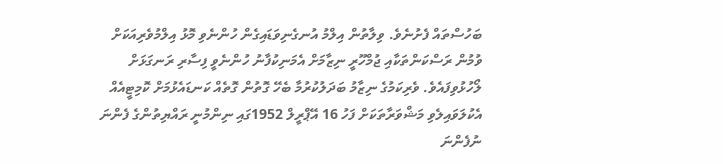ބަހުސްތައް ފެށުނެވެ. ވިލާތުން އިލްމު އުނގެނިވަޑައިގެން ހުންނެވި މޮޅު އިލްމުވެރިއަކަށް ވުމުން ރަސްކަންތަކާއި ޖުމްހޫރީ ނިޒާމަށް އެމަނިކުފާނު ހުންނެވީ ފިސާރި ރަނގަޅަށް ލޯހުޅުވިފައެވެ. ވެރިކަމުގެ ނިޒާމު ބަދަލުކުރުމާ ބެހޭ ގޮތުން ގޮތެއް ކަނޑައެޅުމަށް ކޮމިޓީއެއް އެކުލަވައިލެވި މަޝްވަރާތަކަށް ފަހު 16 އޭޕްރީލް 1952ގައި ނިންމުނީ ރައްޔިތުންގެ ފެންނަ ނުފެންނަ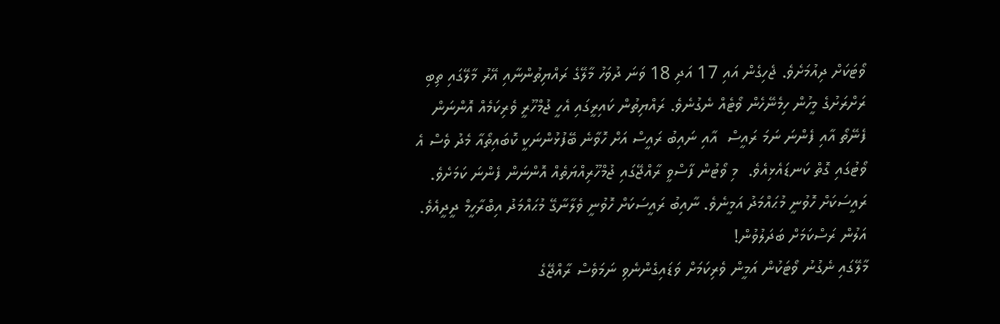ވޯޓަކަށް ދިއުމަށެވެ. ޖެހިގެން އައި 17 އަދި 18 ވަނަ ދުވަހު މާލޭގެ ރައްޔިތުންނާއި އޭރު މާލޭގައި ތިބި ރަށްރަށުގެ މީހުން ހިމެނޭހެން ވޯޓެއް ނެގުނެވެ. ރައްޔިތުން ކައިރީގައި އެހީ ޖުމްހޫރީ ވެރިކަމެއް އޮންނަން ފެނޭތޯ އާއި ފެންނަ ނަމަ ރައީސް  އާއި ނައިބު ރައީސް އަށް ހޮވާނެ ބޭފުޅުންނަކީ ކޮބައިތޯއާ މެދު ވެސް އެ ވޯޓުގައި ގޮތް ކަނޑައެޅިއެވެ.  މި ވޯޓުން ފާސްވީ ރާއްޖޭގައި ޖުމްހޫރިއްޔަތެއް އޮންނަން ފެންނަ ކަމަށެވެ. ރައީސަކަށް ހޮވުނީ މުޙައްމަދު އަމީނެވެ. ނާއިބު ރައީސަކަށް ހޮވުނީ ވެލާނާގޭ މުޙައްމަދު އިބްރާހީމް ދީދީއެވެ.
އަލުން ރަސްކަމަށް ބަދަލުވުން!
މާލޭގައި ނެގުނު ވޯޓަކުން އަމީން ވެރިކަމަށް ވަޑައިގެންނެވި ނަމަވެސް ރާއްޖޭގެ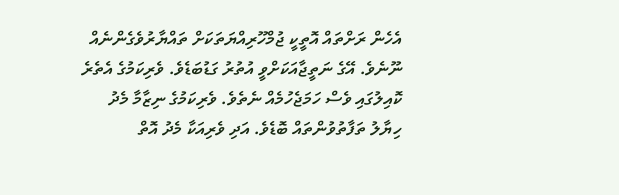އެހެން ރަށްތައް އޮތީކީ ޖުމްހޫރިއްޔަތަކަށް ތައްޔާރުވެގެންނެއް ނޫނެވެ. އޭގެ ނަތީޖާއަކަށްވީ އުތުރު ގަޑުބަޑެވެ. ވެރިކަމުގެ އެތެރެ ކޮއިލުގައި ވެސް ހަމަޖެހުމެއް ނެތެވެ. ވެރިކަމުގެ ނިޒާމާ މެދު ހިޔާލު ތަފާތުވުންތައް ބޮޑެވެ. އަދި ވެރިއަކާ މެދު އޮތް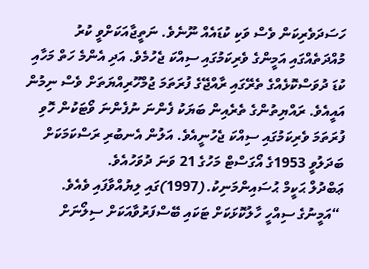ހަސަދަވެރިކަން ވެސް ވަކި ކުޑައެއް ނޫނެވެ. ނަތީޖާއަކަށްވީ ކުރު މުއްދަތެއްގައި އަމީންގެ ވެރިކަމުގައި ސިއްކަ ޖެހުމެވެ. އަދި އެންމެ ހަތް މަހާއި ކުޑަ ދުވަސްކޮޅެއްގެ ތެރޭގައި ރާއްޖޭގެ ފުރަތަމަ ޖުމްހޫރިއްޔަތަށް ވެސް ނިމުން އައީއެވެ. ރައްޔިތުންގެ ތެރެއިން ބަޔަކު ފެންނަ ނުފެންނަ ވޯޓަކުން ހޮވި ފުރަތަމަ ވެރިކަމުގައި ސިއްކަ ޖެހުނީއެވެ. އަލުން އެނބުރި ރަސްކަމަކަށް ބަދަލުވީ 1953ގެ އޯގަސްޓް މަހުގެ 21 ވަނަ ދުވަހުއެވެ.
ޢަބްދުލް ޙަކީމް ޙުސައިންމަނިކު.(1997)ގައި ލިޔުއްވާފައި ވެއެވެ.
 “އަމީނުގެ ސިއްހީ ހާލުކޮޅަކަށް ޓަކައި ބޭސްފަރުވާއަކަށް ސިލޯނަށް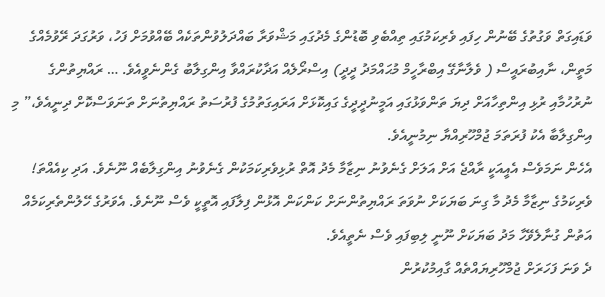ވަޑައިގަތް ވަގުތުގެ ބޭނުން ހިފައި ވެރިކަމުގައި ތިއްބެވި ބޮޑުންގެ މެދުގައި މަޝްވަރާ ބައްދަލުވުންތަކެއް ބޭއްވުމަށް ފަހު، ވަރުގަދަ ރޭވުމެއްގެ މަތީން، ނާއިބުރައީސް ( ވެލާނާގޭ އިބްރާހީމް މުޙައްމަދު ދީދީ) އިސްރޯލެއް އަދާކުރައްވާ އިންގިލާބު ގެންނެވީއެވެ. … ރައްޔިތުންގެ ނުރުހުމާއި ރުޅި އިންތިހާއަށް ދިޔަ ތަންވަޅުގައި އަމީނުދީދީގެ ގައިކޮޅަށް އަރައިގަތުމުގެ ފުރުސަތު ރައްޔިތުނަށް ތަނަވަސްކޮށް ދިނީއެވެ،” މި އިންގިލާބާ އެކު ފުރަތަމަ ޖުމްހޫރިއްޔާ ނިމުނީއެވެ.
އެހެން ނަމަވެސް އެއީއަކީ ރާއްޖެ އަށް އަލަށް ގެނެވުނު ނިޒާމާ މެދު އޮތް ރުޅިވެރިކަމަކުން ގެނެވުނު އިންގިލާބެއް ނޫނެވެ. އަދި ކިއެއްތަ! ވެރިކަމުގެ ނިޒާމާ މެދު މާ ގިނަ ބަޔަކަށް ނުވަތަ ރައްޔިތުންނަށް ކަންކަން އޮޅުން ފިލާފައި އޮތީކީ ވެސް ނޫނެވެ. އެވަރުގެ ހޭލުންތެރިކަމެއް އަތުން ގުނާލެވޭހާ މަދު ބަޔަކަށް ނޫނީ ލިބިފައި ވެސް ނެތީއެވެ.
ދެ ވަނަ ފަހަރަށް ޖުމްހޫރިޔައްތެއް ގާއިމުކުރުން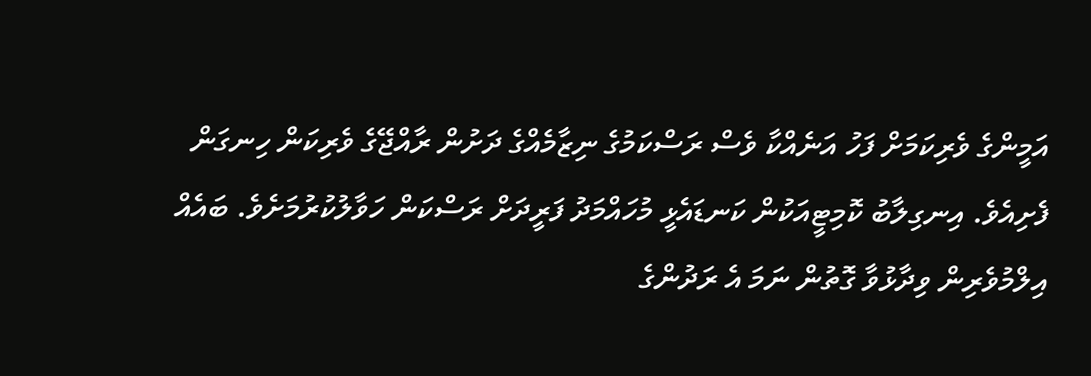އަމީންގެ ވެރިކަމަށް ފަހު އަނެއްކާ ވެސް ރަސްކަމުގެ ނިޒާމެއްގެ ދަށުން ރާއްޖޭގެ ވެރިކަން ހިނގަން ފެށިއެވެ. އިނގިލާބު ކޮމިޓީއަކުން ކަނޑައެޅީ މުހައްމަދު ފަރީދަށް ރަސްކަން ހަވާލުކުރުމަށެވެ. ބައެއް އިލްމުވެރިން ވިދާޅުވާ ގޮތުން ނަމަ އެ ރަދުންގެ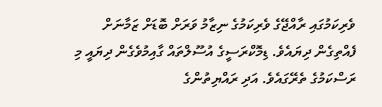ވެރިކަމުގައި ރާއްޖޭގެ ވެރިކަމުގެ ނިޒާމު ވަރަށް ބޮޑަށް ޒަމާނަށް ފެއްތިގެން ދިޔައެވެ. ޑިމޮކްރަސީގެ އުސޫލްތައް ގާއިމުވެގެން ދިޔައީ މި ރަސްކަމުގެ ތެރޭގައެވެ. އަދި ރައްޔިތުންގެ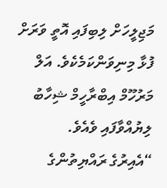މަޖިލީހަށް ލިބިފައި އޮތީ ވަރަށް ފުޅާ މިނިވަންކަމެކެވެ. އަލް މަރުހޫމް އިބްރާހީމް ޝިހާބު ލިޔުއްވާފައި ވެއެވެ.
“އެއިރުގެ ރައްޔިތުންގެ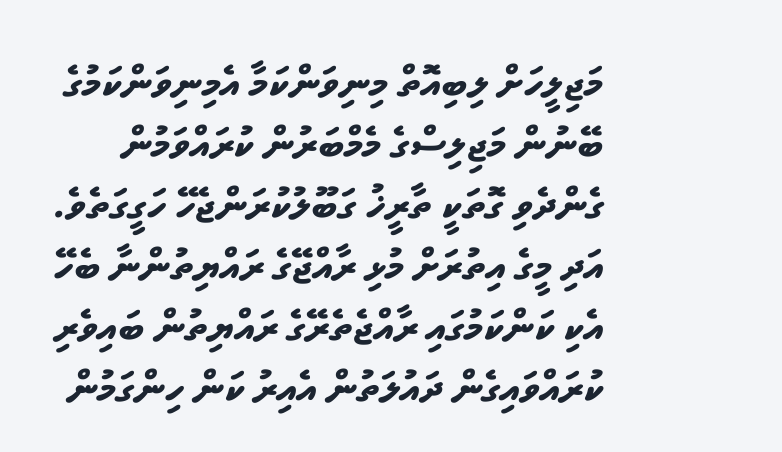މަޖިލީހަށް ލިބިއޮތް މިނިވަންކަމާ އެމިނިވަންކަމުގެ ބޭނުން މަޖިލިސްގެ މެމްބަރުން ކުރައްވަމުން ގެންދެވި ގޮތަކީ ތާރީޚު ގަބޫލުކުރަންޖެހޭ ހަގީގަތެވެ. އަދި މީގެ އިތުރަށް މުޅި ރާއްޖޭގެ ރައްޔިތުންނާ ބެހޭ އެކި ކަންކަމުގައި ރާއްޖެތެރޭގެ ރައްޔިތުން ބައިވެރި ކުރައްވައިގެން ދައުލަތުން އެއިރު ކަން ހިންގަމުން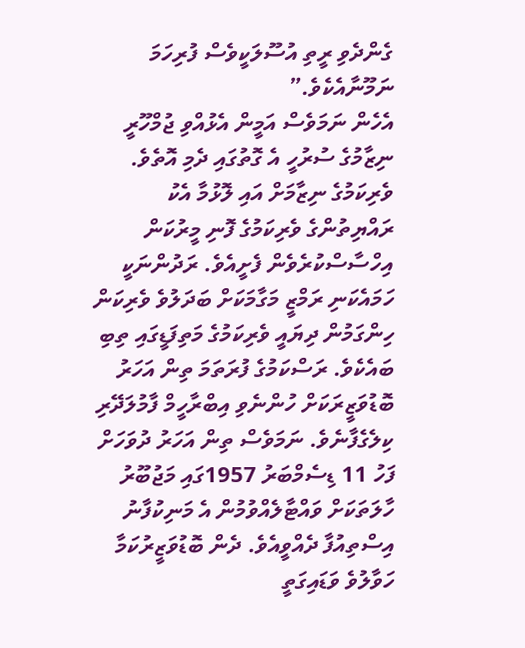ގެންދެވި ރީތި އުސޫލަކީވެސް ފުރިހަމަ ނަމޫނާއެކެވެ.”
އެހެން ނަމަވެސް އަމީން އެޅުއްވި ޖުމްހޫރީ ނިޒާމުގެ ސުރުހީ އެ ގޮތުގައި ދެމި އޮތެވެ. ވެރިކަމުގެ ނިޒާމަށް އައި ލޮޅުމާ އެކު ރައްޔިތުންގެ ވެރިކަމުގެ ފޮނި މީރުކަން އިހްސާސްކުރެވެން ފެށީއެވެ. ރަދުންނަކީ ހަމައެކަނި ރަމްޒީ މަގާމަކަށް ބަދަލުވެ ވެރިކަން ހިންގަމުން ދިޔައީ ވެރިކަމުގެ މަތިފަޑީގައި ތިބި ބައެކެވެ. ރަސްކަމުގެ ފުރަތަމަ ތިން އަހަރު ބޮޑުވަޒީރަކަށް ހުންނެވި އިބްރާހީމް ފާމުލަދޭރި ކިލެގެފާނެވެ. ނަމަވެސް ތިން އަހަރު ދުވަހަށް ފަހު 11 ޑިސެމްބަރު 1957ގައި މަޖުބޫރު ހާލަތަކަށް ވައްޓާލެއްވުމުން އެ މަނިކުފާނު އިސްތިއުފާ ދެއްވީއެވެ. ދެން ބޮޑުވަޒީރުކަމާ ހަވާލުވެ ވަޑައިގަތީ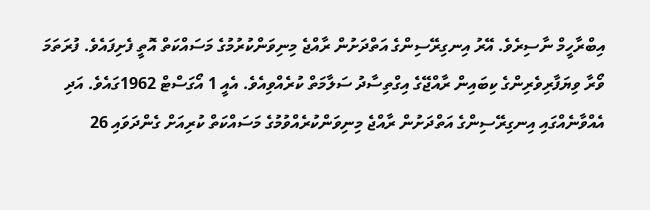އިބްރާހީމް ނާސިރެވެ. އޭރު އިނގިރޭސިންގެ އަތްދަށުން ރާއްޖެ މިނިވަންކުރުމުގެ މަސައްކަތް އޮތީ ފެށިފައެވެ. ފުރަތަމަ ވޯރާ ވިޔަފާރިވެރިންގެ ކިބައިން ރާއްޖޭގެ އިގްތިސާދު ސަލާމަތް ކުރެއްވިއެވެ. އެއީ 1 އޯގަސްޓް 1962ގައެވެ. އަދި އެއްވާނެއްގައި އިނގިރޭސިންގެ އަތްދަށުން ރާއްޖެ މިނިވަންކުރެއްވުމުގެ މަސައްކަތް ކުރިއަށް ގެންދަވައި 26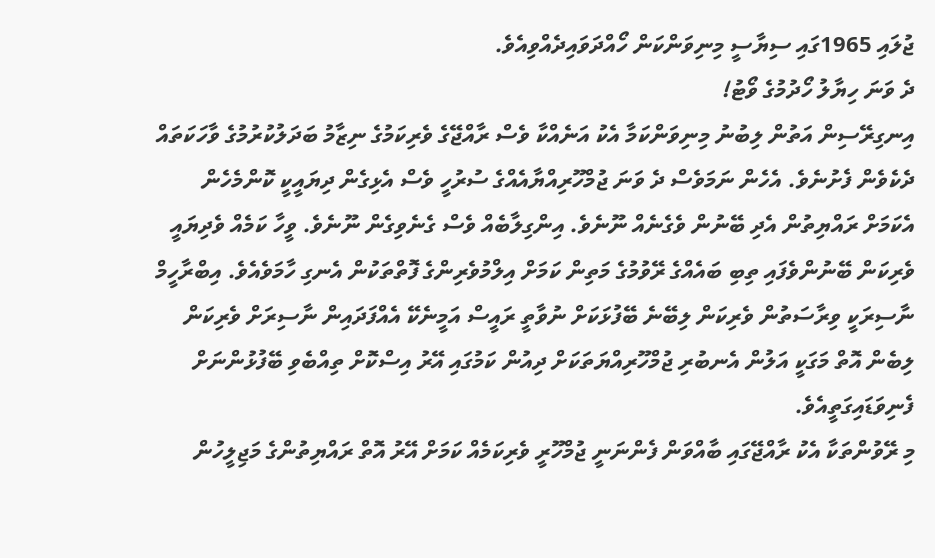ޖުލައި 1965ގައި ސިޔާސީ މިނިވަންކަން ހޯއްދަވައިދެއްވިއެވެ.
ދެ ވަނަ ހިޔާލު ހޯދުމުގެ ވޯޓު!
އިނގިރޭސިން އަތުން ލިބުނު މިނިވަންކަމާ އެކު އަނެއްކާ ވެސް ރާއްޖޭގެ ވެރިކަމުގެ ނިޒާމު ބަދަލުކުރުމުގެ ވާހަކަތައް ދެކެވެން ފެށުނެވެ. އެހެން ނަމަވެސް ދެ ވަނަ ޖުމްހޫރިއްޔާއެއްގެ ސުރުހީ ވެސް އެޅިގެން ދިޔައީކީ ކޮންމެހެން އެކަމަށް ރައްޔިތުން އެދި ބޭނުން ވެގެނެއް ނޫނެވެ. އިންގިލާބެއް ވެސް ގެނެވިގެން ނޫނެވެ. ވީހާ ކަމެއް ވެދިޔައީ ވެރިކަން ބޭނުންވެފައި ތިބި ބައެއްގެ ރޭވުމުގެ މަތިން ކަމަށް އިލްމުވެރިންގެ ފޮތްތަކުން އެނގި ހާމަވެއެވެ. އިބްރާހީމް ނާސިރަކީ ވިރާސަތުން ވެރިކަން ލިބޭނެ ބޭފުޅަކަށް ނުވާތީ ރައީސް އަމީނެކޭ އެއްފަދައިން ނާސިރަށް ވެރިކަން ލިބެން އޮތް މަގަކީ އަލުން އެނބުރި ޖުމްހޫރިއްޔަތަކަށް ދިއުން ކަމުގައި އޭރު އިސްކޮށް ތިއްބެވި ބޭފުޅުންނަށް ފެނިވަޑައިގަތީއެވެ.
މި ރޭވުންތަކާ އެކު ރާއްޖޭގައި ބާއްވަން ފެންނަނީ ޖުމްހޫރީ ވެރިކަމެއް ކަމަށް އޭރު އޮތް ރައްޔިތުންގެ މަޖިލީހުން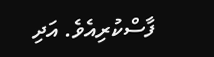ފާސްކުރިއެވެ. އަދި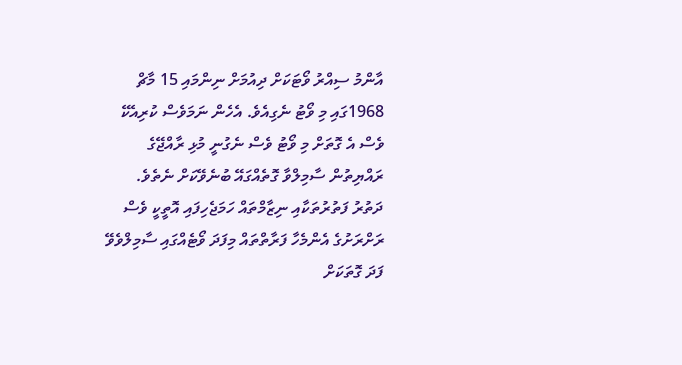އާންމު ސިއްރު ވޯޓަކަށް ދިއުމަށް ނިންމައި 15 މާޗް 1968ގައި މި ވޯޓު ނެގިއެވެ. އެހެން ނަމަވެސް ކުރިއެކޭ ވެސް އެ ގޮތަށް މި ވޯޓު ވެސް ނެގުނީ މުޅި ރާއްޖޭގެ ރައްޔިތުން ސާމިލްވާ ގޮތެއްގައޭ ބުނެވޭކަށް ނެތެވެ. ދަތުރު ފަތުރުތަކާއި ނިޒާމްތައް ހަމަޖެހިފައި އޮތީކީ ވެސް ރަށްރަށުގެ އެންމެހާ ފަރާތްތައް މިފަދަ ވޯޓެއްގައި ސާމިލްވެވޭ ފަދަ ގޮތަކަށް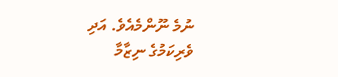ނުމެ ނޫންމެއެވެ. އަދި ވެރިކަމުގެ ނިޒާމާ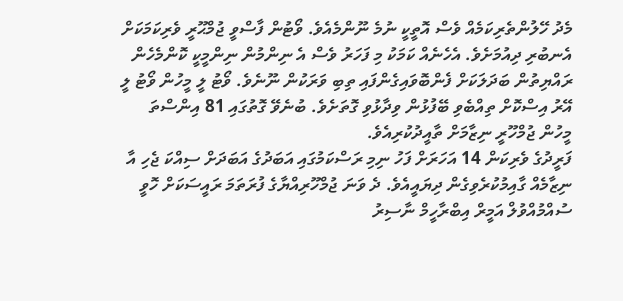މެދު ހޭލުންތެރިކަމެއް ވެސް އޮތީކީ ނުމެ ނޫންމެއެވެ. ވޯޓުން ފާސްވީ ޖުމްޙޫރީ ވެރިކަމަކަށް އެނބުރި ދިއުމަށެވެ. އެހެނެއް ކަމަކު މި ފަހަރު ވެސް އެ ނިންމުން ނިންމީކީ ކޮންމެހެން ރައްޔިތުން ބަދަލަކަށް ފެންބޮވައިގެންފައި ތިބި ވަރަކުން ނޫނެވެ. ވޯޓު ލީ މީހުން ވޯޓު ލީ އޭރު އިސްކޮށް ތިއްބެވި ބޭފުޅުން ވިދާޅުވި ގޮތަށެވެ. ބުނެވޭ ގޮތުގައި 81 އިންސްތަ މީހުން ޖުމްހޫރީ ނިޒާމަށް ތާއީދުކުރިއެވެ.
ފަރީދުގެ ވެރިކަން 14 އަހަރަށް ފަހު ނިމި ރަސްކަމުގައި އަބަދުގެ އަބަދަށް ސިއްކަ ޖެހި އާ ނިޒާމެއް ގާއިމުކުރެވިގެން ދިޔައީއެވެ. ދެ ވަނަ ޖުމްހޫރިއްޔާގެ ފުރަތަމަ ރައީސަކަށް ހޮވީ ސުއްމުއްވުލް އަމީރް އިބްރާހީމް ނާސިރު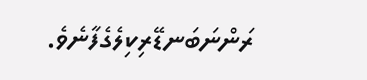ރަންނަބަނޑޭރިކިލެގެފާނެވެ.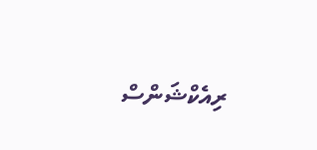ރިއެކްޝަންސް